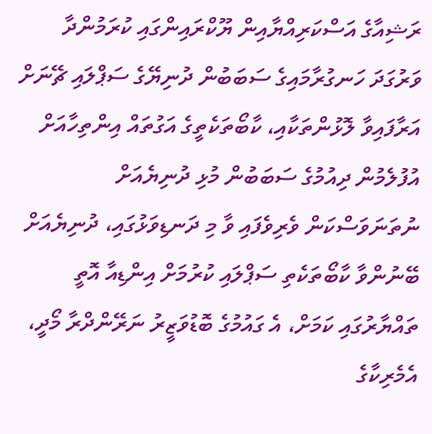ރަޝިއާގެ އަސްކަރިއްޔާއިން ޔޫކްރައިންގައި ކުރަމުންދާ ވަރުގަދަ ހަނގުރާމައިގެ ސަބަބުން ދުނިޔޭގެ ސަޕްލައި ޗޭނަށް އަރާފައިވާ ލޮޅުންތަކާއި، ކާބޯތަކެތީގެ އަގުތައް އިންތިހާއަށް އުފުލެމުން ދިއުމުގެ ސަބަބުން މުޅި ދުނިޔެއަށް ނުތަނަވަސްކަން ވެރިވެފައި ވާ މި ދަނޑިވަޅުގައި، ދުނިޔެއަށް ބޭނުންވާ ކާބޯތަކެތި ސަޕްލައި ކުރުމަށް އިންޑިއާ އޮތީ ތައްޔާރުގައި ކަމަށް، އެ ގައުމުގެ ބޮޑުވަޒީރު ނަރޭންދްރާ މޯދީ، އެމެރިކާގެ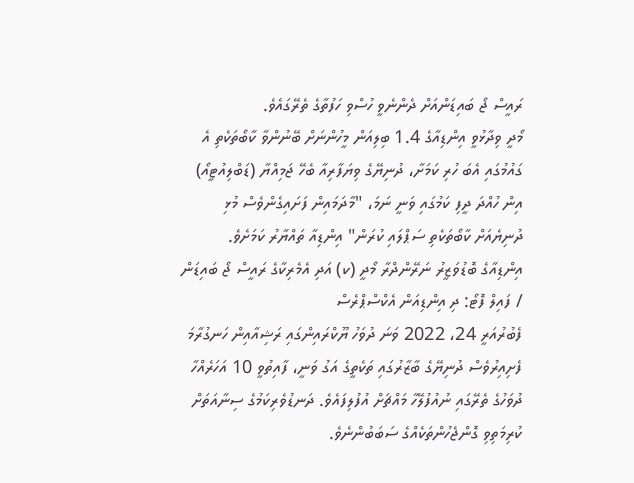ރައީސް ޖޯ ބައިޑަންއަށް ދެންނެވީ ހުސްވި ހަފުތާގެ ތެރޭގައެވެ.
މޯދީ ވިދާޅުވީ އިންޑިއާގެ 1.4 ބިލިއަން މީހުންނަށް ބޭނުންވާ ކާބޯތަކެތި އެ ގައުމުގައި އެބަ ހުރި ކަމަށާ، ދުނިޔޭގެ ވިޔަފާރިއާ ބެހޭ ޖަމިއްޔާ (ޑަބްލިއުޓީއޯ) އިން ހުއްދަ ދީފި ކަމުގައި ވަނީ ނަމަ، "މާދަމައިން ފަށައިގެންވެސް މުޅި ދުނިޔެއަށް ކާބޯތަކެތި ސަޕްލައި ކުރަން" އިންޑިއާ ތައްޔާރު ކަމަށެވެ.
އިންޑިއާގެ ބޮޑުވަޒީރު ނަރޭންދްރާ މޯދީ (ކ) އަދި އެމެރިކާގެ ރައީސް ޖޯ ބައިޑަން / ފައިލް ފޮޓޯ: ދި އިންޑިއަން އެކްސްޕްރެސް
ފެބުރުއަރީ 24، 2022 ވަނަ ދުވަހު ޔޫކްރައިންގައި ރަޝިއާއިން ހަނގުރާމަ ފެށިއިރުވެސް ދުނިޔޭގެ ބާޒާރުގައި ތަކެތީގެ އަގު ވަނީ، ފާއިތުވީ 10 އަހަރެއްހާ ދުވަހުގެ ތެރޭގައި ނުއުފުލޭހާ މައްޗަށް އުފުލިފައެވެ. ދަނޑުވެރިކަމުގެ ސިނާއަތަށް ކުރިމަތިވި ގޮންޖެހުންތަކެއްގެ ސަބަބުންނެވެ.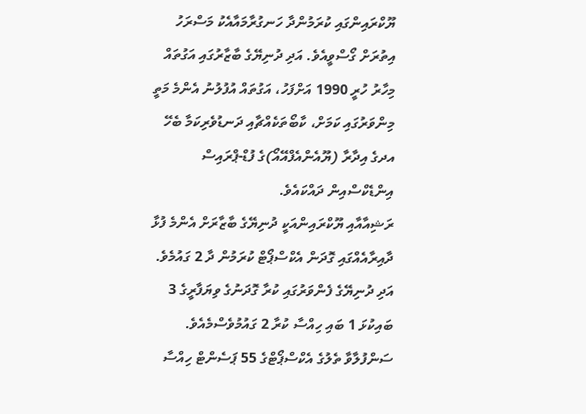ޔޫކްރައިންގައި ކުރަމުންދާ ހަނގުރާމައާއެކު މަސްރަހު އިތުރަށް ގޯސްވީއެވެ. އަދި ދުނިޔޭގެ ބާޒާރުގައި އަގުތައް މިހާރު ހުރީ 1990 އަށްފަހު، އަގުތައް އުފުލުނު އެންމެ މަތީ މިންވަރުގައި ކަމަށް، ކާބޯތަކެއްޗާއި ދަނޑުވެރިކަމާ ބެހޭ އދގެ އިދާރާ (ޔޫއެންއެފްއޭއޯ)ގެ ފުޑް-ޕްރައިސް އިންޑެކްސްއިން ދައްކައެވެ.
ރަޝިއާއާއި ޔޫކްރައިންއަކީ ދުނިޔޭގެ ބާޒާރަށް އެންމެ ފުޅާ ދާއިރާއެއްގައި ގޮދަން އެކްސްޕޯޓް ކުރަމުން ދާ 2 ގައުމެވެ. އަދި ދުނިޔޭގެ ފެންވަރުގައި ކުރާ ގޮދަނުގެ ވިޔަފާރީގެ 3 ބައިކުޅަ 1 ބައި ހިއްސާ ކުރާ 2 ގައުމުވެސްމެއެވެ. ސަންފުލާވާ ތެލުގެ އެކްސްޕޯޓްގެ 55 ޕަސެންޓް ހިއްސާ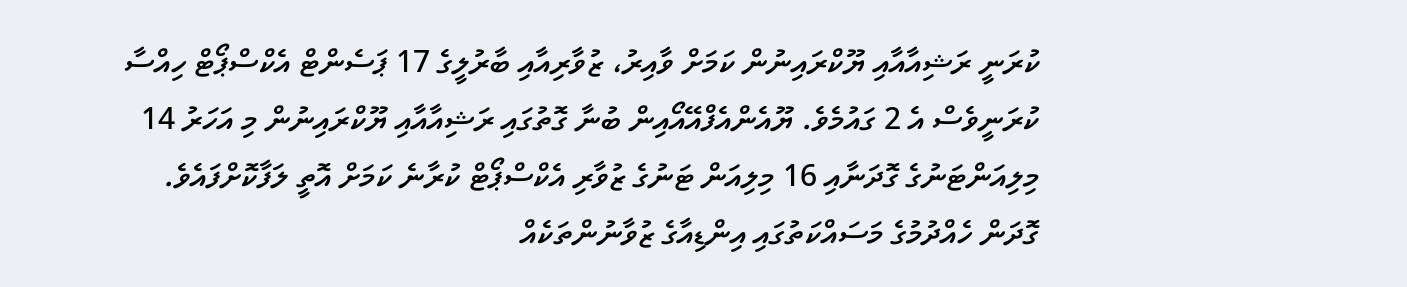ކުރަނީ ރަޝިއާއާއި ޔޫކްރައިނުން ކަމަށް ވާއިރު، ޒުވާރިއާއި ބާރުލީގެ 17 ޕަސެންޓް އެކްސްޕޯޓް ހިއްސާ ކުރަނީވެސް އެ 2 ގައުމެވެ. ޔޫއެންއެފްއޭއޯއިން ބުނާ ގޮތުގައި ރަޝިއާއާއި ޔޫކްރައިނުން މި އަހަރު 14 މިލިއަންޓަނުގެ ގޮދަނާއި 16 މިލިއަން ޓަނުގެ ޒުވާރި އެކްސްޕޯޓް ކުރާނެ ކަމަށް އޮތީ ލަފާކޮށްފައެވެ.
ގޮދަން ހެއްދުމުގެ މަސައްކަތުގައި އިންޑިއާގެ ޒުވާނުންތަކެއް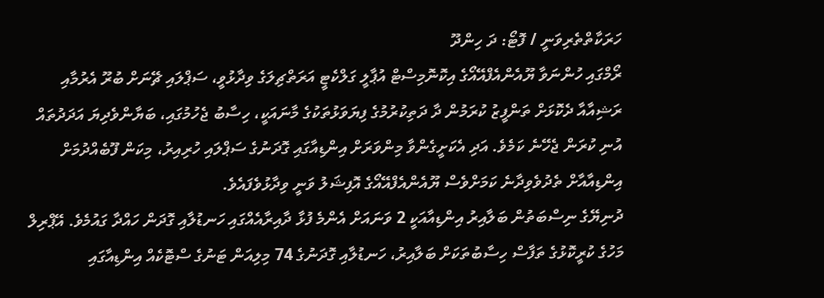ހަރަކާތްތެރިވަނީ / ފޮޓޯ: ދަ ހިންދޫ
ރޯމްގައި ހުންނަވާ ޔޫއެންއެފްއޭއޯގެ އިކޮނޮމިސްޓް އުޕާލީ ގަލްކެޓީ އަރަތްޗިލަގެ ވިދާޅުވީ، ސަޕްލައި ޗޭނަށް ބުރޫ އެރުމާއި ރަޝިއާއާ ދެކޮޅަށް ތަންފީޒު ކުރަމުން ދާ ދަތިކުރުމުގެ ފިޔަވަޅުތަކުގެ މާނައަކީ، ހިސާބު ޖެހުމުގައި، ބަޔާންވެދިޔަ އަދަދުތައް އުނި ކުރަން ޖެހޭނެ ކަމެވެ. އަދި އެކަށީގެންވާ މިންވަރަށް އިންޑިއާގައި ގޮދަނުގެ ސަޕްލައި ހުރިއިރު، މިކަން ފޫބެއްދުމަށް އިންޑިއާއާށް ތެދުވެވިދާނެ ކަމަށްވެސް ޔޫއެންއެފްއޭއޯގެ އޮފިޝަލު ވަނީ ވިދާޅުވެފައެވެ.
ދުނިޔޭގެ ނިސްބަތުން ބަލާއިރު އިންޑިއާއަކީ 2 ވަނައަށް އެންމެ ފުޅާ ދާއިރާއެއްގައި ހަނޑުލާއި ގޮދަން ހައްދާ ގައުމެވެ. އޭޕްރިލް މަހުގެ ކުރީކޮޅުގެ ތަފާސް ހިސާބުތަކަށް ބަލާއިރު، ހަނޑުލާއި ގޮދަނުގެ 74 މިލިއަން ޓަނުގެ ސްޓޮކެއް އިންޑިއާގައި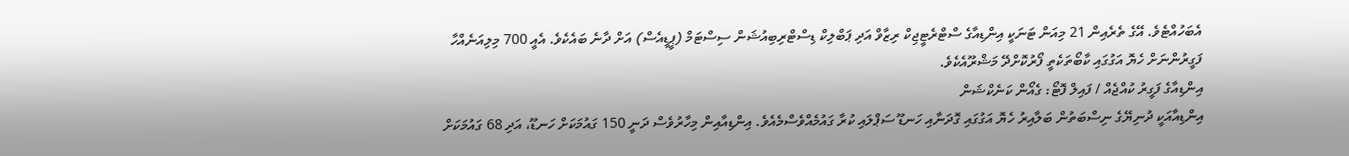އެބަހުއްޓެވެ. އޭގެ ތެރެއިން 21 މިއަން ޓަނަކީ އިންޑިއާގެ ސްޓްރެޓީޖިކް ރިޒާވް އަދި ޕަބްލިކް ޑިސްޓްރިބިއުޝަން ސިސްޓަމް (ޕީޑީއެސް) އަށް ދާނެ ބައެކެވެ. އެއީ 700 މިލިއަނެއްހާ ފަގީރުންނަށް ހެޔޮ އަގުގައި ކާބޯތަކެތީ ފޯރުކޮށްދޭ މަޝްރޫއެކެވެ.
އިންޑިއާގެ ފަގީރު ކުއްޖެއް / ފައިލް ފޮޓޯ: ގެއޯން ކަނެކްޝަން
އިންޑިއާއަކީ ދުނިޔޭގެ ނިސްބަތުން ބަލާއިރު ހެޔޮ އަގުގައި ގޮދަނާއި ހަނޑޫ ސަޕްލައި ކުރާ ގައުމެއްވެސްމެއެވެ. އިންޑިއާއިން މިހާރުވެސް ދަނީ 150 ގައުމަކަށް ހަނޑޫ، އަދި 68 ގައުމަކަށް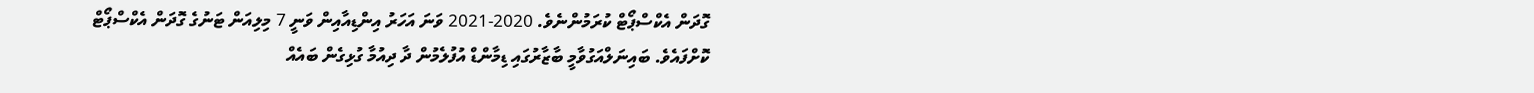ގޮދަން އެކްސްޕޯޓް ކުރަމުންނެވެ. 2020-2021 ވަނަ އަހަރު އިންޑިއާއިން ވަނީ 7 މިލިއަން ޓަނުގެ ގޮދަން އެކްސްޕޯޓް ކޮށްފައެވެ. ބައިނަލްއަގުވާމީ ބާޒާރުގައި ޑިމާންޑް އުފުލެމުން ދާ ދިއުމާ ގުޅިގެން ބައެއް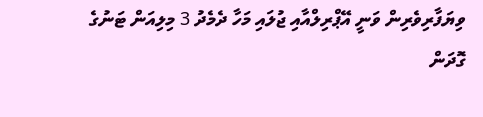ވިޔަފާރިވެރިން ވަނީ އޭޕްރިލްއާއި ޖުލައި މަހާ ދެމެދު 3 މިލިއަން ޓަނުގެ ގޮދަން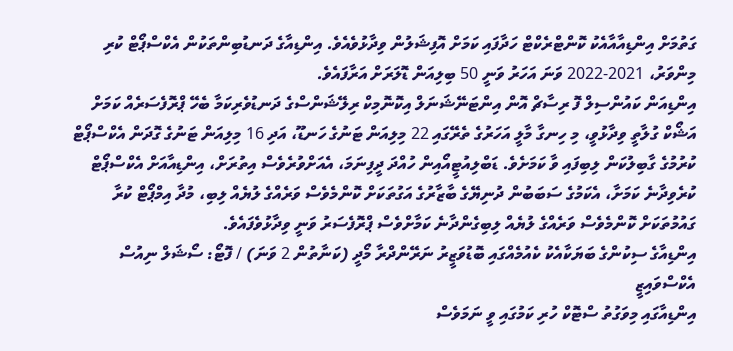ގަތުމަށް އިންޑިއާއާއެކު ކޮންޓްރެކްޓް ހަދާފައި ކަމަށް އޮފިޝަލުން ވިދާޅުވެއެވެ. އިންޑިއާގެ ދަނޑުބިންތަކުން އެކްސްޕޯޓް ކުރި މިންވަރު، 2021-2022 ވަނަ އަހަރު ވަނީ 50 ބިލިއަން ޑޮލަރަށް އަރާފައެވެ.
އިންޑިއަން ކައުންސިލް ފޮ ރިސާޗް އޮން އިންޓަނޭޝަނަލް އިކޮނޮމިކް ރިލޭޝަންސްގެ ދަނޑުވެރިކަމާ ބެހޭ ޕްރޮފެސަރެއް ކަމަށް އަޝޯކް ގުލާތީ ވިދާޅުވީ، މި ހިނގާ މާލީ އަހަރުގެ ތެރޭގައި 22 މިލިއަން ޓަނުގެ ހަނޑޫ، އަދި 16 މިލިއަން ޓަނުގެ ގޮދަން އެކްސްޕޯޓް ކުރުމުގެ ގާބިލުކަން ލިބިފައި ވާ ކަމަށެވެ. ޑަބްލިއުޓީއޯއިން ހުއްދަ ދީފިނަމަ، އެއަށްވުރެވެސް އިތުރަށް، އިންޑިއާއަށް އެކްސްޕޯޓް ކުރެވިދާނެ ކަމަށާ، އެކަމުގެ ސަބަބުން ދުނިޔޭގެ ބާޒާރުގެ އަގުތަކަށް ކޮންމެވެސް ވަރެއްގެ ލުޔެއް ލިބި، މުދާ އިމްޕޯޓް ކުރާ ގައުމުތަކަށް ކޮންމެވެސް ވަރެއްގެ ލުޔެއް ލިބިގެންދާނެ ކަމާށްވެސް ޕްރޮފެސަރު ވަނީ ވިދާޅުވެފައެވެ.
އިންޑިއާގެ ސިކުންގެ ބަޔަކާއެކު ކެއުމެއްގައި ބޮޑުވަޒީރު ނަރޭންދްރާ މޯދީ (ކަނާތުން 2 ވަނަ) / ފޮޓޯ: ސޯޝަލް ނިއުސް އެކްސްވައިޒީ
އިންޑިއާގައި މިވަގުތު ސްޓޮކް ހުރި ކަމުގައި ވީ ނަމަވެސް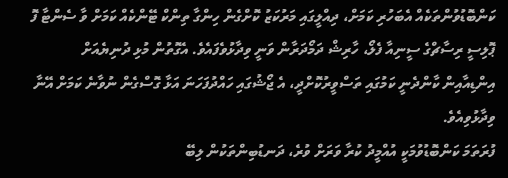ކަންބޮޑުވުންތަކެއް އެބަހުރި ކަމަށް، ދިއްލީގައި މަރުކަޒު ކޮށްގެން ހިންގާ ތިންކް ޓޭންކެއް ކަމަށް ވާ ސެންޓާ ފޮ ޕޮލިސީ ރިސާޗްގެ ސީނިއާ ފެލޯ، ހާރިޝް ދަމޯދަރާން ވަނީ ވިދާޅުވެފައެވެ. އެގޮތުން މުޅި ދުނިޔެއަށް އިންޑިއާއިން ކާންދެނީ ކަމުގައި ތަސްވީރުކޮށްދީ، އެ ޖޯޝުގައި ހައްދުފަހަނަ އަޅާ ގޮސްގެން ނުވާނެ ކަމަށް އޭނާ ވިދާޅުވިއެވެ.
ފުރަތަމަ ކަންބޮޑުވުމަކީ އުއްމީދު ކުރާ ވަރަށް ވުރެ، ދަނޑުބިންތަކުން ލިބޭ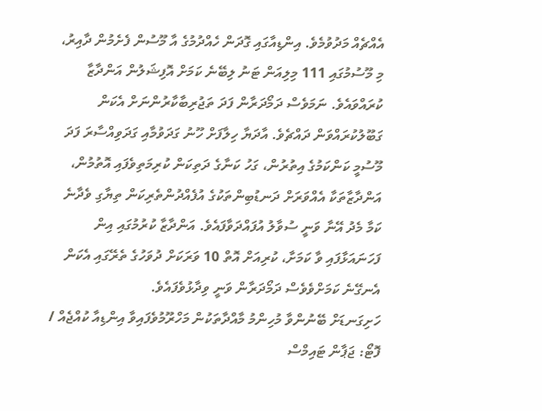އެއްޗެއް މަދުވުމެވެ. އިންޑިއާގައި ގޮދަން ހެއްދުމުގެ އާ މޫސުން ފެށެމުން ދާއިރު، މި މޫސުމުގައި 111 މިލިއަން ޓަނު ލިބޭނެ ކަމަށް އޮފިޝަލުން އަންދާޒާ ކުރައްވައެވެ. ނަމަވެސް ދަމޯދަރާން ފަދަ ތަޖުރިބާކާރުންނަށް އެކަން ގަބޫލުކުރައްވަން ދައްޗެވެ. އާދަޔާ ހިލާފަށް ހޫނު ގަދަވުމާއި ގަދަވިއްސާރަ ފަދަ މޫސުމީ ކަންކަމުގެ އިތުރުން، ގަހު ކަނާގެ ދަތިކަން ކުރިމަތިވެފައި އޮތުމުން، އަންދާޒާތަކާ އެއްވަރަށް ދަނޑުބިންތަކުގެ އުފެއްދުންތެރިކަން ތިޔާގި ވެދާނެ ކަމާ މެދު އޭނާ ވަނީ ސުވާލު އުފައްދަވާފައެވެ. އަންދާޒާ ކުރުމުގައި އިން ފަހަނައަޅާފައި ވާ ކަމަށާ، ކުރިއަށް އޮތް 10 ވަރަކަށް ދުވަހުގެ ތެރޭގައި އެކަން އެނގޭނެ ކަމަށްވެވެސް ދަމޯދަރާން ވަނީ ވިދާޅުވެފައެވެ.
ހަށިގަނޑަށް ބޭނުންވާ މުހިންމު މާއްދާތަކުން މަހްރޫމުވެފައިވާ އިންޑިއާ ކުއްޖެއް / ފޮޓޯ: ޖަޕާން ޓައިމްސް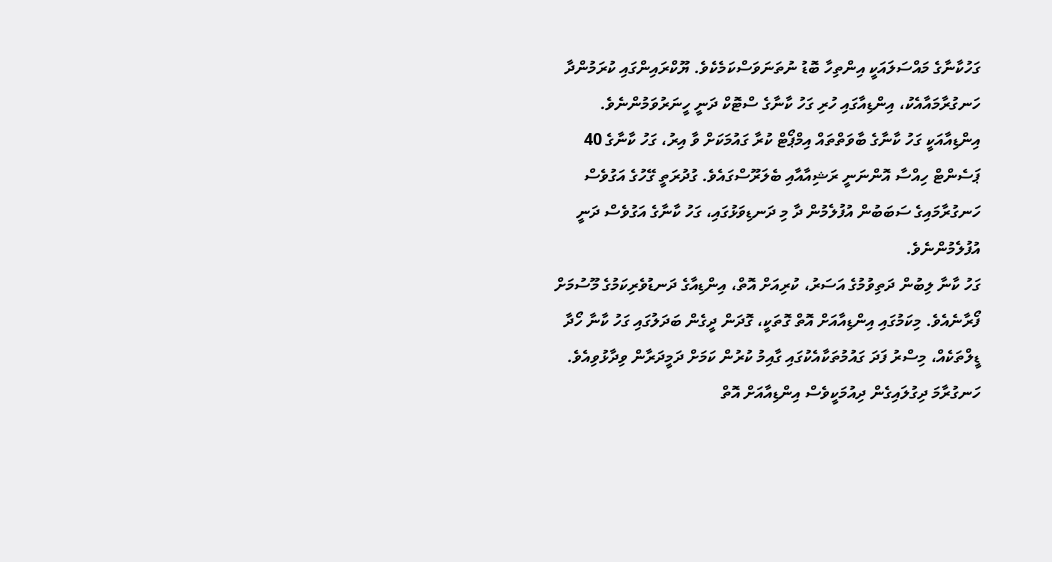ގަހުކާނާގެ މައްސަލައަކީ އިންތިހާ ބޮޑު ނުތަނަވަސްކަމެކެވެ. ޔޫކްރައިންގައި ކުރަމުންދާ ހަނގުރާމައާއެކު، އިންޑިއާގައި ހުރި ގަހު ކާނާގެ ސްޓޮކް ދަނީ ހީނަރުވަމުންނެވެ. އިންޑިއާއަކީ ގަހު ކާނާގެ ބާވަތްތައް އިމްޕޯޓް ކުރާ ގައުމަކަށް ވާ އިރު، ގަހު ކާނާގެ 40 ޕަސެންޓް ހިއްސާ އޮންނަނީ ރަޝިއާއާއި ބެލަރޫސްގައެވެ. ގުދުރަތީ ގޭހުގެ އަގުވެސް ހަނގުރާމައިގެ ސަބަބުން އުފުލެމުން ދާ މި ދަނޑިވަޅުގައި، ގަހު ކާނާގެ އަގުވެސް ދަނީ އުފުލެމުންނެވެ.
ގަހު ކާނާ ލިބުން ދަތިވުމުގެ އަސަރު، ކުރިއަށް އޮތް، އިންޑިއާގެ ދަނޑުވެރިކަމުގެ މޫސުމަށް ފޯރާނެއެވެ. މިކަމުގައި އިންޑިއާއަށް އޮތް ގޮތަކީ، ގޮދަން ދީގެން ބަދަލުގައި ގަހު ކާނާ ހޯދާ ޑީލްތަކެއް، މިސްރު ފަދަ ގައުމުތަކާއެކުގައި ގާއިމު ކުރުން ކަމަށް ދަމީދަރާން ވިދާޅުވިއެވެ.
ހަނގުރާމަ ދިގުލައިގެން ދިއުމަކީވެސް އިންޑިއާއަށް އޮތް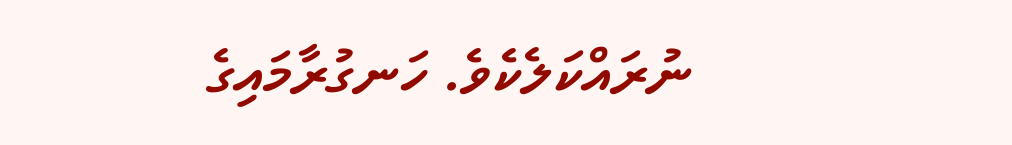ނުރައްކަލެކެވެ. ހަނގުރާމައިގެ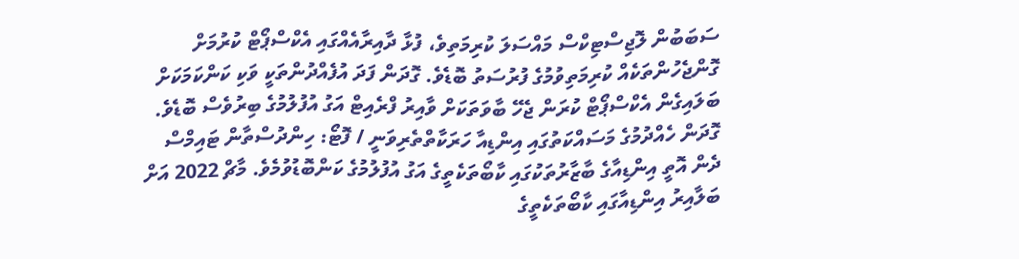ސަބަބުން ލޮޖިސްޓިކްސް މައްސަލަ ކުރިމަތިވެ، ފުޅާ ދާއިރާއެއްގައި އެކްސްޕޯޓް ކުރުމަށް ގޮންޖެހުންތަކެއް ކުރިމަތިވުމުގެ ފުރުސަތު ބޮޑެވެ. ގޮދަން ފަދަ އުފެއްދުންތަކީ ވަކި ކަންކަމަކަށް ބަލައިގެން އެކްސްޕޯޓް ކުރަން ޖެހޭ ބާވަތަކަށް ވާއިރު ފްރެއިޓް އަގު އުފުލުމުގެ ބިރުވެސް ބޮޑެވެ.
ގޮދަން ހެއްދުމުގެ މަސައްކަތުގައި އިންޑިއާ ހަރަކާތްތެރިވަނީ / ފޮޓޯ: ހިންދުސްތާން ޓައިމްސް
ދެން އޮތީ އިންޑިއާގެ ބާޒާރުތަކުގައި ކާބޯތަކެތީގެ އަގު އުފުލުމުގެ ކަންބޮޑުވުމެވެ. މާޗް 2022 އަށް ބަލާއިރު އިންޑިއާގައި ކާބޯތަކެތީގެ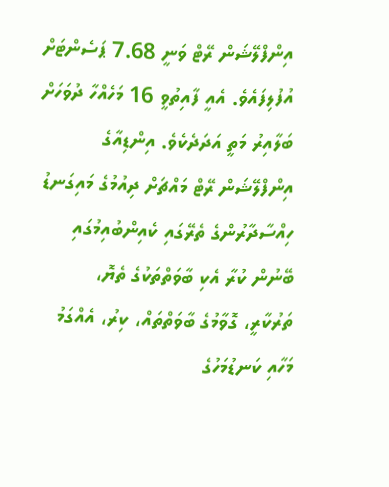އިންފްލޭޝަން ރޭޓް ވަނީ 7.68 ޕަސެންޓަށް އުފުލިފައެވެ. އެއީ ފާއިތުވީ 16 މަހެއްހާ ދުވަހަށް ބަލާއިރު މަތީ އަދަދެކެވެ. އިންޑިއާގެ އިންފްލޭޝަން ރޭޓް މައްޗަށް ދިއުމުގެ މައިގަނޑު ހިއްސާދާރުންގެ ތެރޭގައި ކެއިންބުއިމުގައި ބޭނުން ކުރާ އެކި ބާވަތްތަކުގެ ތެޔޮ، ތަރުކާރީ، ގޮވާމުގެ ބާވަތްތައް، ކިރު، އެއްގަމު މަހާއި ކަނޑުމަހުގެ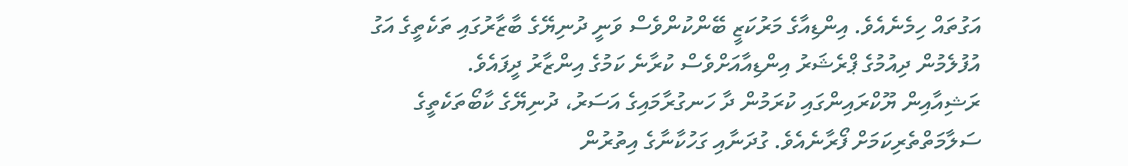އަގުތައް ހިމެނެއެވެ. އިންޑިއާގެ މަރުކަޒީ ބޭންކުންވެސް ވަނީ ދުނިޔޭގެ ބާޒާރުގައި ތަކެތީގެ އަގު އުފުލެމުން ދިއުމުގެ ޕްރެޝަރު އިންޑިއާއަށްވެސް ކުރާނެ ކަމުގެ އިންޒާރު ދީފައެވެ.
ރަޝިއާއިން ޔޫކްރައިންގައި ކުރަމުން ދާ ހަނގުރާމައިގެ އަސަރު، ދުނިޔޭގެ ކާބޯތަކެތީގެ ސަލާމަތްތެރިކަމަށް ފޯރާނެއެވެ. ގުދަނާއި ގަހުކާނާގެ އިތުރުން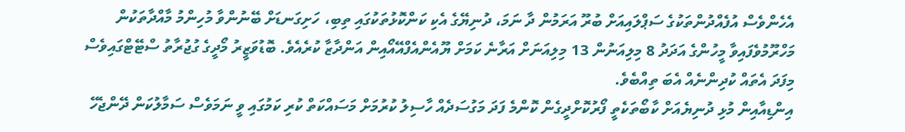އެހެންވެސް އުފެއްދުންތަކުގެ ސަޕްލައިއަށް ބުރޫ އަރަމުން ދާ ނަމަ، ދުނިޔޭގެ އެކި ކަންކޮޅުތަކުގައި ތިބި، ހަށިގަނޑަށް ބޭނުންވާ މުހިންމު މާއްދާތަކުން މަހްރޫމުވެފައިވާ މީހުންގެ އަދަދު 8 މިލިއަނުން 13 މިލިއަނަށް އަރާނެ ކަމަށް ޔޫއެންއެފްއޭއޯއިން އަންދާޒާ ކުރެއެވެ. ބޮޑުވަޒީރު މޯދީގެ ގުޖުރާތު ސްޓޭޓްގައިވެސް މިފަދަ އެތައް ކުދިންނެއް އެބަ ތިއްބެވެ.
އިންޑިއާއިން މުޅި ދުނިޔެއަށް ކާބޯތަކެތީ ފޯރުކޮށްދީގެން ކޮންމެ ފަދަ މަގުސަދެއް ހާސިލު ކުރުމަށް މަސައްކަތް ކުރި ކަމުގައި ވީ ނަމަވެސް ސަމާލުކަން ދޭންޖެހޭ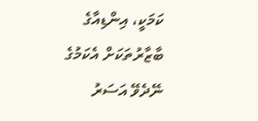ކަމަކީ، އިންޑިއާގެ ބާޒާރުތަކަށް އެކަމުގެ ނޭދެވޭ އަސަރު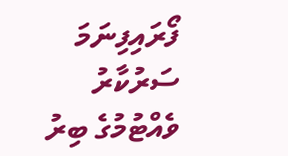ފޯރައިފިނަމަ ސަރުކާރު ވެއްޓުމުގެ ބިރު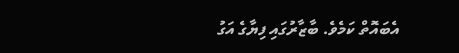އެބައޮތް ކަމެވެ. ބާޒާރުގައި ފިޔާގެ އަގު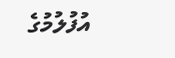އުފުލުމުގެ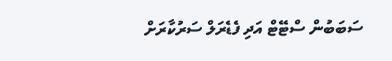ސަބަބުން ސްޓޭޓް އަދި ފެޑެރަލް ސަރުކާރަށް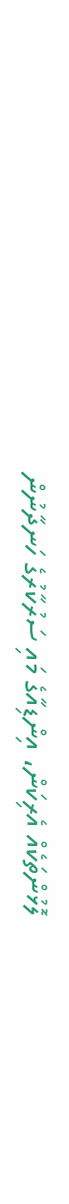ލޮޅުންތަކެއް އެރިކަން، އިންޑިއާގެ މައި ސަރުކާރުގެ ހަނދާނުން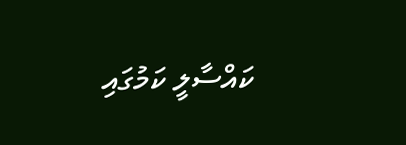ކައްސާލީ ކަމުގައި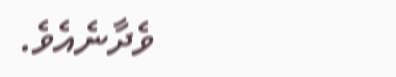ވެދާނެއެވެ.